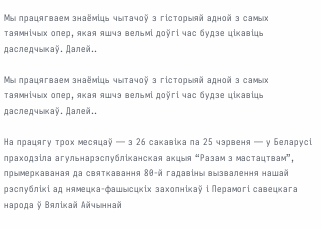Мы працягваем знаёміць чытачоў з гісторыяй адной з самых таямнічых опер, якая яшчэ вельмі доўгі час будзе цікавіць даследчыкаў. Далей..

Мы працягваем знаёміць чытачоў з гісторыяй адной з самых таямнічых опер, якая яшчэ вельмі доўгі час будзе цікавіць даследчыкаў. Далей..

На працягу трох месяцаў — з 26 сакавіка па 25 чэрвеня — у Беларусі праходзіла агульнарэспубліканская акцыя “Разам з мастацтвам”, прымеркаваная да святкавання 80-й гадавіны вызвалення нашай рэспублікі ад нямецка-фашысцкіх захопнікаў і Перамогі савецкага народа ў Вялікай Айчыннай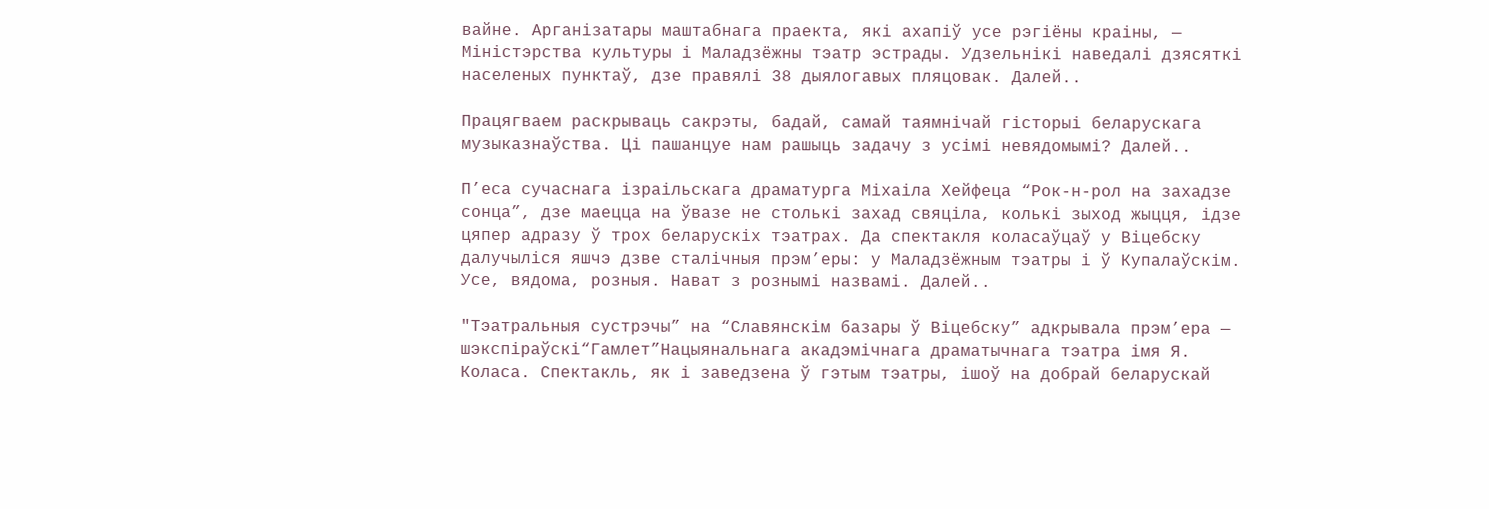вайне. Арганізатары маштабнага праекта, які ахапіў усе рэгіёны краіны, — Міністэрства культуры і Маладзёжны тэатр эстрады. Удзельнікі наведалі дзясяткі населеных пунктаў, дзе правялі 38 дыялогавых пляцовак. Далей..

Працягваем раскрываць сакрэты, бадай, самай таямнічай гісторыі беларускага музыказнаўства. Ці пашанцуе нам рашыць задачу з усімі невядомымі? Далей..

П’еса сучаснага ізраільскага драматурга Міхаіла Хейфеца “Рок-н-рол на захадзе сонца”, дзе маецца на ўвазе не столькі захад свяціла, колькі зыход жыцця, ідзе цяпер адразу ў трох беларускіх тэатрах. Да спектакля коласаўцаў у Віцебску далучыліся яшчэ дзве сталічныя прэм’еры: у Маладзёжным тэатры і ў Купалаўскім. Усе, вядома, розныя. Нават з рознымі назвамі. Далей..

"Тэатральныя сустрэчы” на “Славянскім базары ў Віцебску” адкрывала прэм’ера — шэкспіраўскі“Гамлет”Нацыянальнага акадэмічнага драматычнага тэатра імя Я. Коласа. Спектакль, як і заведзена ў гэтым тэатры, ішоў на добрай беларускай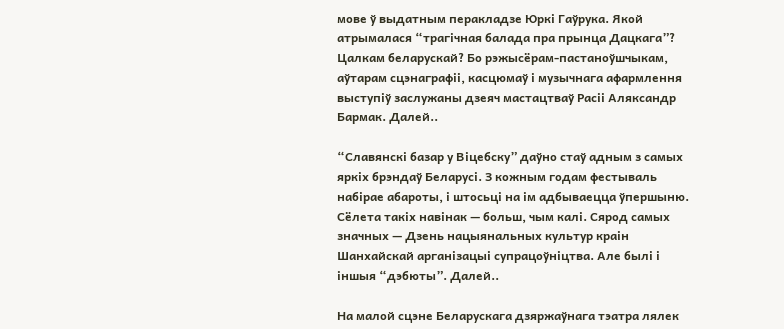мове ў выдатным перакладзе Юркі Гаўрука. Якой атрымалася “трагічная балада пра прынца Дацкага”? Цалкам беларускай? Бо рэжысёрам-пастаноўшчыкам, аўтарам сцэнаграфіі, касцюмаў і музычнага афармлення выступіў заслужаны дзеяч мастацтваў Расіі Аляксандр Бармак. Далей..

“Славянскі базар у Віцебску” даўно стаў адным з самых яркіх брэндаў Беларусі. З кожным годам фестываль набірае абароты, і штосьці на ім адбываецца ўпершыню. Сёлета такіх навінак — больш, чым калі. Сярод самых значных — Дзень нацыянальных культур краін Шанхайскай арганізацыі супрацоўніцтва. Але былі і іншыя “дэбюты”. Далей..

На малой сцэне Беларускага дзяржаўнага тэатра лялек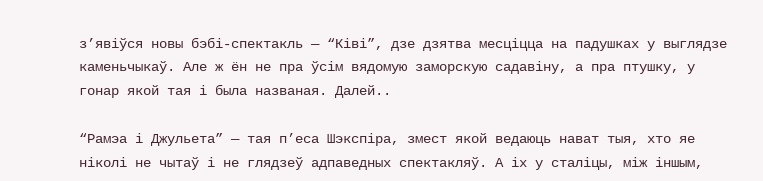з’явіўся новы бэбі-спектакль — “Ківі”, дзе дзятва месціцца на падушках у выглядзе каменьчыкаў. Але ж ён не пра ўсім вядомую заморскую садавіну, а пра птушку, у гонар якой тая і была названая. Далей..

“Рамэа і Джульета” — тая п’еса Шэкспіра, змест якой ведаюць нават тыя, хто яе ніколі не чытаў і не глядзеў адпаведных спектакляў. А іх у сталіцы, між іншым,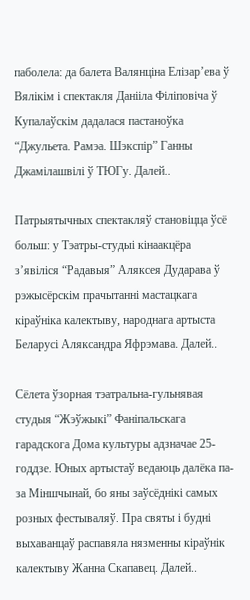паболела: да балета Валянціна Елізар’ева ў Вялікім і спектакля Данііла Філіповіча ў Купалаўскім дадалася пастаноўка “Джульета. Рамэа. Шэкспір” Ганны Джамілашвілі ў ТЮГу. Далей..

Патрыятычных спектакляў становіцца ўсё больш: у Тэатры-студыі кінаакцёра з’явіліся “Радавыя” Аляксея Дударава ў рэжысёрскім прачытанні мастацкага кіраўніка калектыву, народнага артыста Беларусі Аляксандра Яфрэмава. Далей..

Сёлета ўзорная тэатральна-гульнявая студыя “Жэўжыкі” Фаніпальскага гарадскога Дома культуры адзначае 25-годдзе. Юных артыстаў ведаюць далёка па-за Міншчынай, бо яны заўсёднікі самых розных фестываляў. Пра святы і будні выхаванцаў распавяла нязменны кіраўнік калектыву Жанна Скапавец. Далей..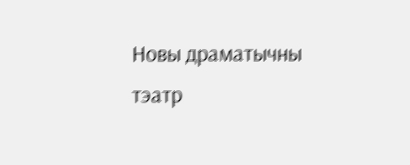Новы драматычны тэатр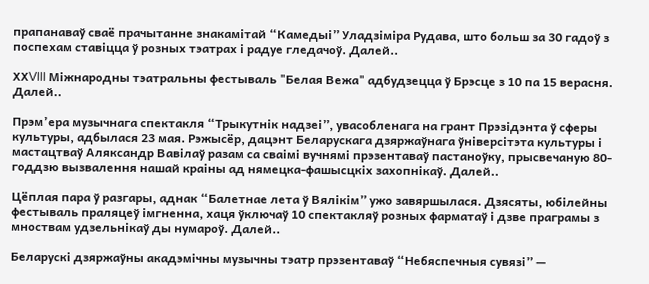прапанаваў сваё прачытанне знакамітай “Камедыі” Уладзіміра Рудава, што больш за 30 гадоў з поспехам ставіцца ў розных тэатрах і радуе гледачоў. Далей..

ХХVIII Міжнародны тэатральны фестываль "Белая Вежа" адбудзецца ў Брэсце з 10 па 15 верасня. Далей..

Прэм’ера музычнага спектакля “Трыкутнік надзеі”, увасобленага на грант Прэзідэнта ў сферы культуры, адбылася 23 мая. Рэжысёр, дацэнт Беларускага дзяржаўнага ўніверсітэта культуры і мастацтваў Аляксандр Вавілаў разам са сваімі вучнямі прэзентаваў пастаноўку, прысвечаную 80-годдзю вызвалення нашай краіны ад нямецка-фашысцкіх захопнікаў. Далей..

Цёплая пара ў разгары, аднак “Балетнае лета ў Вялікім” ужо завяршылася. Дзясяты, юбілейны фестываль праляцеў імгненна, хаця ўключаў 10 спектакляў розных фарматаў і дзве праграмы з мноствам удзельнікаў ды нумароў. Далей..

Беларускі дзяржаўны акадэмічны музычны тэатр прэзентаваў “Небяспечныя сувязі” —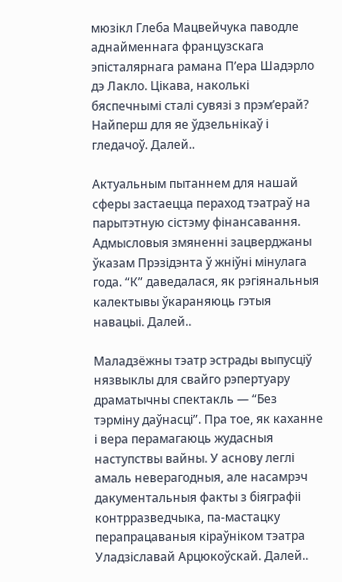мюзікл Глеба Мацвейчука паводле аднайменнага французскага эпісталярнага рамана П’ера Шадэрло дэ Лакло. Цікава, наколькі бяспечнымі сталі сувязі з прэм’ерай? Найперш для яе ўдзельнікаў і гледачоў. Далей..

Актуальным пытаннем для нашай сферы застаецца пераход тэатраў на парытэтную сістэму фінансавання. Адмысловыя змяненні зацверджаны ўказам Прэзідэнта ў жніўні мінулага года. “К” даведалася, як рэгіянальныя калектывы ўкараняюць гэтыя навацыі. Далей..

Маладзёжны тэатр эстрады выпусціў нязвыклы для свайго рэпертуару драматычны спектакль — “Без тэрміну даўнасці”. Пра тое, як каханне і вера перамагаюць жудасныя наступствы вайны. У аснову леглі амаль неверагодныя, але насамрэч дакументальныя факты з біяграфіі контрразведчыка, па-мастацку перапрацаваныя кіраўніком тэатра Уладзіславай Арцюкоўскай. Далей..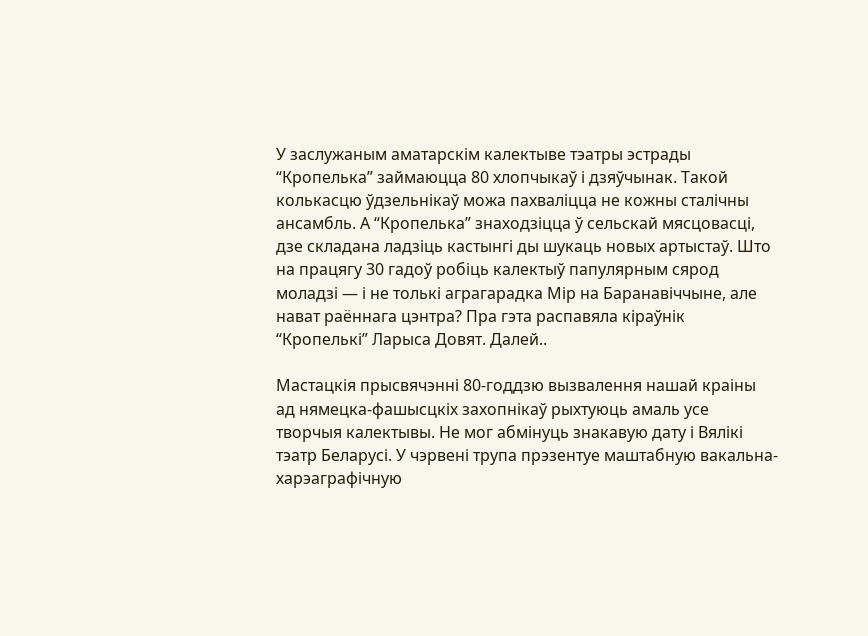У заслужаным аматарскім калектыве тэатры эстрады “Кропелька” займаюцца 80 хлопчыкаў і дзяўчынак. Такой колькасцю ўдзельнікаў можа пахваліцца не кожны сталічны ансамбль. А “Кропелька” знаходзіцца ў сельскай мясцовасці, дзе складана ладзіць кастынгі ды шукаць новых артыстаў. Што на працягу 30 гадоў робіць калектыў папулярным сярод моладзі — і не толькі аграгарадка Мір на Баранавіччыне, але нават раённага цэнтра? Пра гэта распавяла кіраўнік “Кропелькі” Ларыса Довят. Далей..

Мастацкія прысвячэнні 80-годдзю вызвалення нашай краіны ад нямецка-фашысцкіх захопнікаў рыхтуюць амаль усе творчыя калектывы. Не мог абмінуць знакавую дату і Вялікі тэатр Беларусі. У чэрвені трупа прэзентуе маштабную вакальна-харэаграфічную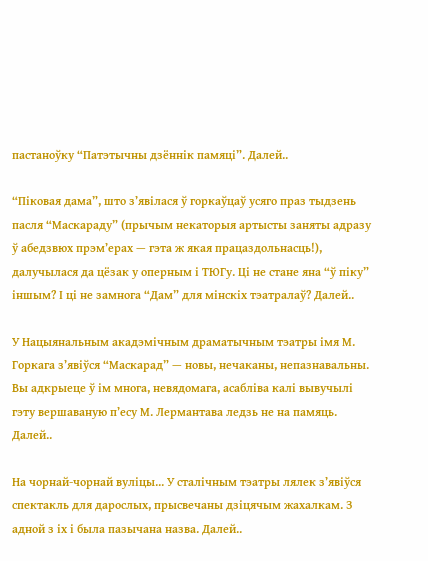пастаноўку “Патэтычны дзённік памяці”. Далей..

“Піковая дама”, што з’явілася ў горкаўцаў усяго праз тыдзень пасля “Маскараду” (прычым некаторыя артысты заняты адразу ў абедзвюх прэм’ерах — гэта ж якая працаздольнасць!), далучылася да цёзак у оперным і ТЮГу. Ці не стане яна “ў піку” іншым? І ці не замнога “Дам” для мінскіх тэатралаў? Далей..

У Нацыянальным акадэмічным драматычным тэатры імя М. Горкага з’явіўся “Маскарад” — новы, нечаканы, непазнавальны. Вы адкрыеце ў ім многа, невядомага, асабліва калі вывучылі гэту вершаваную п’есу М. Лермантава ледзь не на памяць. Далей..

На чорнай-чорнай вуліцы... У сталічным тэатры лялек з’явіўся спектакль для дарослых, прысвечаны дзіцячым жахалкам. З адной з іх і была пазычана назва. Далей..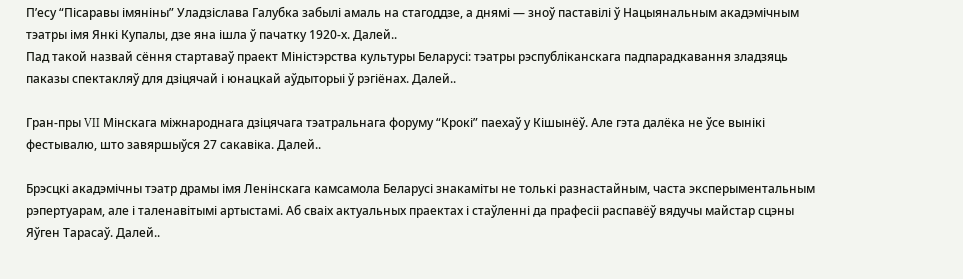П’есу “Пісаравы імяніны” Уладзіслава Галубка забылі амаль на стагоддзе, а днямі — зноў паставілі ў Нацыянальным акадэмічным тэатры імя Янкі Купалы, дзе яна ішла ў пачатку 1920-х. Далей..
Пад такой назвай сёння стартаваў праект Міністэрства культуры Беларусі: тэатры рэспубліканскага падпарадкавання зладзяць паказы спектакляў для дзіцячай і юнацкай аўдыторыі ў рэгіёнах. Далей..

Гран-пры VII Мінскага міжнароднага дзіцячага тэатральнага форуму “Крокі” паехаў у Кішынёў. Але гэта далёка не ўсе вынікі фестывалю, што завяршыўся 27 сакавіка. Далей..

Брэсцкі акадэмічны тэатр драмы імя Ленінскага камсамола Беларусі знакаміты не толькі разнастайным, часта эксперыментальным рэпертуарам, але і таленавітымі артыстамі. Аб сваіх актуальных праектах і стаўленні да прафесіі распавёў вядучы майстар сцэны Яўген Тарасаў. Далей..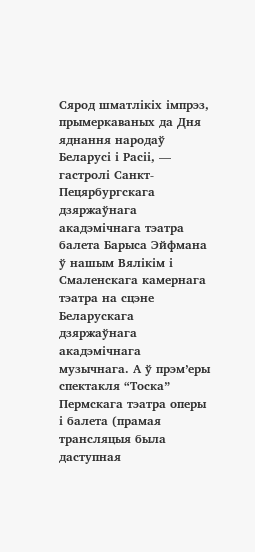Сярод шматлікіх імпрэз, прымеркаваных да Дня яднання народаў Беларусі і Расіі, — гастролі Санкт-Пецярбургскага дзяржаўнага акадэмічнага тэатра балета Барыса Эйфмана ў нашым Вялікім і Смаленскага камернага тэатра на сцэне Беларускага дзяржаўнага акадэмічнага музычнага. А ў прэм’еры спектакля “Тоска” Пермскага тэатра оперы і балета (прамая трансляцыя была даступная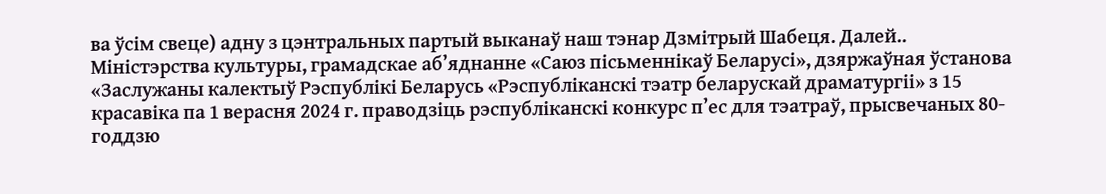ва ўсім свеце) адну з цэнтральных партый выканаў наш тэнар Дзмітрый Шабеця. Далей..
Міністэрства культуры, грамадскае аб’яднанне «Саюз пісьменнікаў Беларусі», дзяржаўная ўстанова «Заслужаны калектыў Рэспублікі Беларусь «Рэспубліканскі тэатр беларускай драматургіі» з 15 красавіка па 1 верасня 2024 г. праводзіць рэспубліканскі конкурс п’ес для тэатраў, прысвечаных 80-годдзю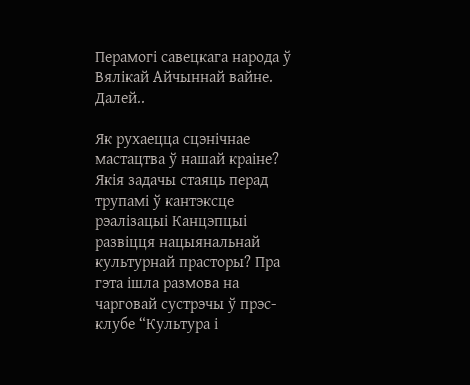Перамогі савецкага народа ў Вялікай Айчыннай вайне. Далей..

Як рухаецца сцэнічнае мастацтва ў нашай краіне? Якія задачы стаяць перад трупамі ў кантэксце рэалізацыі Канцэпцыі развіцця нацыянальнай культурнай прасторы? Пра гэта ішла размова на чарговай сустрэчы ў прэс-клубе “Культура і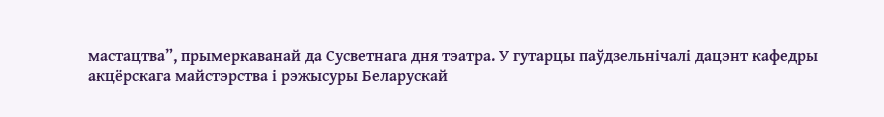мастацтва”, прымеркаванай да Сусветнага дня тэатра. У гутарцы паўдзельнічалі дацэнт кафедры акцёрскага майстэрства і рэжысуры Беларускай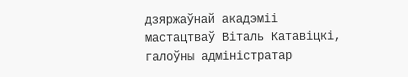дзяржаўнай акадэміі мастацтваў Віталь Катавіцкі, галоўны адміністратар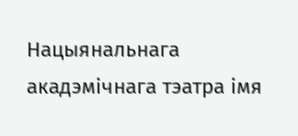Нацыянальнага акадэмічнага тэатра імя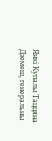Янкі Купалы Таццяна Дземеш, генеральны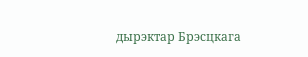дырэктар Брэсцкага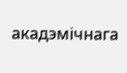акадэмічнага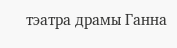тэатра драмы Ганна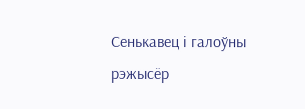Сенькавец і галоўны рэжысёр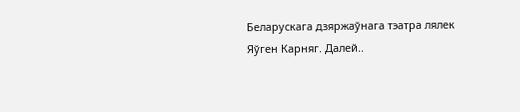Беларускага дзяржаўнага тэатра лялек Яўген Карняг. Далей..